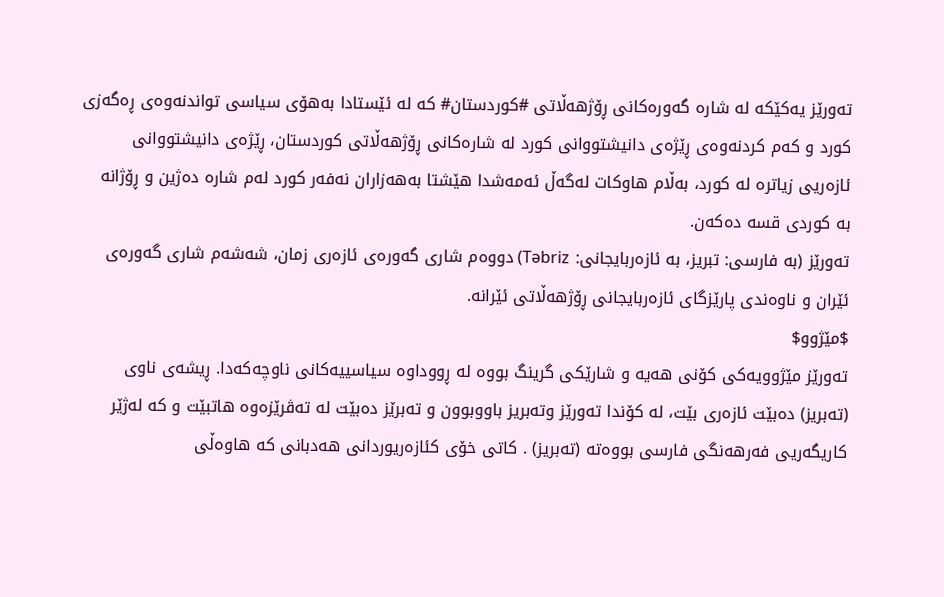تەورێز یەکێکە لە شارە گەورەکانی ڕۆژهەڵاتی #کوردستان# کە لە ئێستادا بەهۆی سیاسی تواندنەوەی ڕەگەزی کورد و کەم کردنەوەی ڕێژەی دانیشتووانی کورد لە شارەکانی ڕۆژهەڵاتی کوردستان، ڕێژەی دانیشتووانی ئازەریی زیاترە لە کورد، بەڵام هاوکات لەگەڵ ئەمەشدا هێشتا بەهەزاران نەفەر کورد لەم شارە دەژین و ڕۆژانە بە کوردی قسە دەکەن.
تەورێز (بە فارسی: تبریز، بە ئازەربایجانی: Təbriz) دووەم شاری گەورەی ئازەری زمان، شەشەم شاری گەورەی ئێران و ناوەندی پارێزگای ئازەربایجانی ڕۆژھەڵاتی ئێرانە.
$مێژوو$
تەورێز مێژوویەکی کۆنی ھەیە و شارێکی گرینگ بووە لە ڕووداوە سیاسییەکانی ناوچەکەدا. ڕیشەی ناوی (تەبریز) دەبێت ئازەری بێت، لە کۆندا تەورێز وتەبریز باووبوون و تەبرێز دەبێت لە تەڤرێزەوە ھاتبێت و کە لەژێر کاریگەریی فەرھەنگی فارسی بووەتە (تەبریز) . کاتی خۆی کئازەریوردانی ھەدبانی کە ھاوەڵی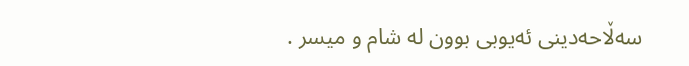سەڵاحەدینی ئەیوبی بوون لە شام و میسر .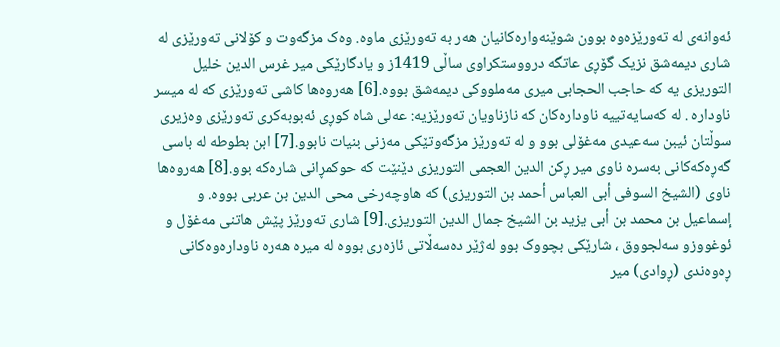ئەوانەی لە تەورێزەوە بوون شوێنەوارەکانیان ھەر بە تەورێزی ماوە. وەک مزگەوت و کۆلانی تەورێزی لە شاری دیمەشق نزیک گۆڕی عاتگە درووستکراوی ساڵی 1419ز و یادگارێکی میر غرس الدین خلیل التوریزی یە کە حاجب الحجابی میری مەملووکی دیمەشق بووە.[6] ھەروەھا کاشی تەورێزی کە لە میسر ناودارە . لە کەسایەتییە ناودارەکان کە نازناویان تەورێزیە: عەلی شاە کوڕی ئەبوبەکری تەورێزی وەزیری سوڵتان ئیبن سەعیدی مەغۆلی بوو و لە تەورێز مزگەوتێکی مەزنی بنیات نابوو.[7] ابن بطوطە لە باسی گەڕەکەکانی بەسرە ناوی میر ڕکن الدین العجمی التوریزی دێنێت کە حوکمڕانی شارەکە بوو.[8] ھەروەھا ناوی (الشیخ السوفی أبی العباس أحمد بن التوریزی) کە ھاوچەرخی محی الدین بن عربی بووە. و إسماعیل بن محمد بن أبی یزید بن الشیخ جمال الدین التوریزی.[9] شاری تەورێز پێش ھاتنی مەغۆل و ئوغووزو سەلجووق ، شارێکی بچووک بوو لەژێر دەسەڵاتی ئازەری بووه لە میرە ھەرە ناودارەوەکانی ڕەوەندی (ڕوادی) میر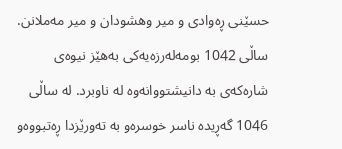حسێنی ڕەوادی و میر وھشودان و میر مەملانن. ساڵی 1042 بومەلەرزەیەکی بەھێز نیوەی شارەکەی بە دانیشتووانەوە لە ناوبرد. لە ساڵی 1046 گەڕیدە ناسر خوسرەو بە تەورێزدا ڕەتبووەو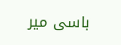باسی میر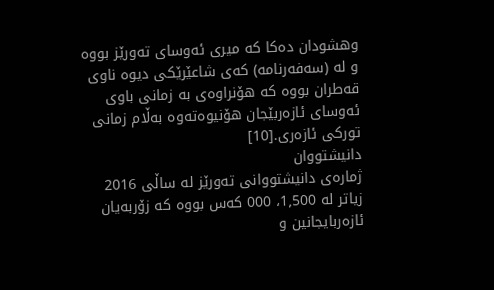وھشودان دەکا کە میری ئەوسای تەورێز بووە و لە (سەفەرنامە) کەی شاعێرێکی دیوە ناوی قەطران بووە کە هۆنراوەی بە زمانی باوی ئەوسای ئازەربێجان ھۆنیوەتەوە بەڵام زمانی تورکی ئازەری.[10]
دانیشتووان
ژمارەی دانیشتووانی تەورێز لە ساڵی 2016 زیاتر لە 1٫500، 000 کەس بووە کە زۆربەیان ئازەربایجانین و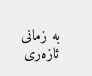بە زمانی ئازەری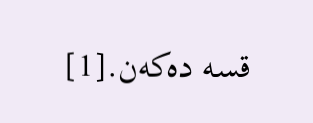قسە دەکەن.[1]